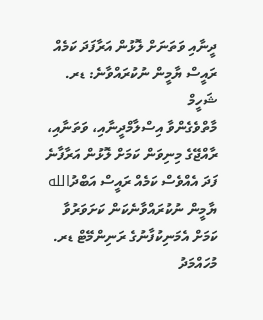ދީނާއި ވަތަނަށް ލޮޅުން އަރާފަދަ ކަމެއް ރައީސް ޔާމީން ނުކުރައްވާނެ: ޑރ. ޝަހީމް
މާތްވެގެންވާ އިސްލާމްދީނާއި، ވަތަނާއި، ރާއްޖޭގެ މިނިވަން ކަމަށް ލޮޅުން އަރާފާނެ ފަދަ އެއްވެސް ކަމެއް ރައީސް އަބްދުالله ޔާމީން ނުކުރައްވާނެކަން ކަށަވަރުވާ ކަމަށް އެމަނިކުފާނުގެ ރަނިންމޭޓް ޑރ. މުހައްމަދު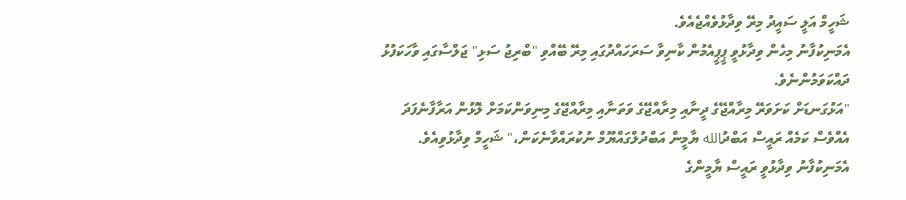ޝަހީމް އަލީ ސައީދު މިރޭ ވިދާޅުވެއްޖެއެވެ.
އެމަނިކުފާނު މިހެން ވިދާޅުވީ ޕީޕީއެމުން ކާނިވާ ސަރަހައްދުގައި މިރޭ ބޭއްވި "ބްރިޖު ސަޅި" ޖަލްސާގައި ވާހަކަފުޅު ދައްކަވަމުންނެވެ.
"އަޅުގަނޑަށް ކަށަވަރޭ މިރާއްޖޭގެ ދީނާއި މިރާއްޖޭގެ ވަތަނާއި މިރާއްޖޭގެ މިނިވަންކަމަށް ލޮޅުން އަރާފާނެފަދަ އެއްވެސް ކަމެއް ރައީސް އަބްދުالله ޔާމީން އަބްދުލްގައްޔޫމް ނުކުރައްވާނެކަން،" ޝަހީމް ވިދާޅުވިއެވެ.
އެމަނިކުފާނު ވިދާޅުވީ ރައީސް ޔާމީންގެ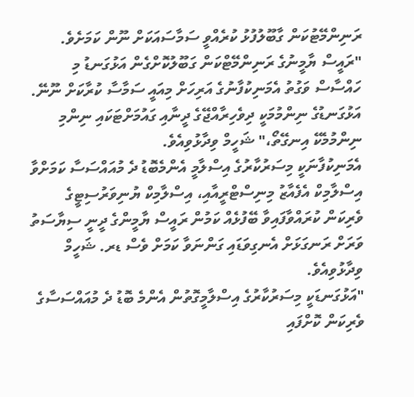ރަނިންމޭޓުކަން ގާބޫލުފުޅު ކުރެއްވީ ސަމާސައަކަށް ނޫން ކަމަށެވެ. "ރައީސް ޔާމީނުގެ ރަނިންމޭޓްކަން ގަބޫލުކޮށްގެން އަޅުގަނޑު މި ހައްސާސް ވަގުތު އެމަނިކުފާނުގެ އަރިހަށް މިއައީ ސަމާސާ ކުރާކަށް ނޫނޭ. އަޅުގަނޑުގެ ނިންމުމަކީ ދިވެހިރާއްޖޭގެ ދީނާއި ގައުމަށްޓަކައި ނިންމި ނިންމުމެކޭ އިނގޭތޯ،" ޝަހީމް ވިދާޅުވިއެވެ.
އެމަނިކުފާނަކީ މިސަރުކާރުގެ އިސްލާމީ އެންމެބޮޑު ދެ މުއައްސަސާ ކަމަށްވާ އިސްލާމިކް އެފެއާޒު މިނިސްޓްރީއާއި، އިސްލާމިކް ޔުނިވަރުސިޓީގެ ވެރިކަން ކުރައްވާފައިވާ ބޭފުޅެއް ކަމުން ރައީސް ޔާމީންގެ ދީނީ ސިޔާސަތު ވަރަށް ރަނގަޅަށް އެނގިވަޑައި ގަންނަވާ ކަމަށް ވެސް ޑރ. ޝަހީމް ވިދާޅުވިއެވެ.
"އަޅުގަނޑަކީ މިސަރުކާރުގެ އިސްލާމީގޮތުން އެންމެ ބޮޑު ދެ މުއައްސަސާގެ ވެރިކަން ކޮށްފައި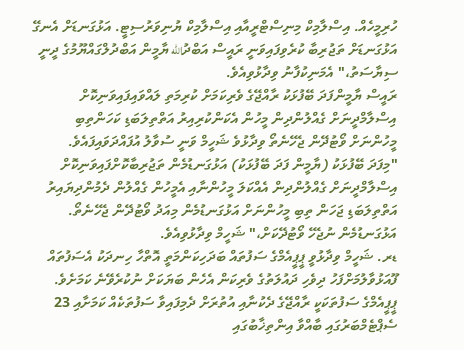ހުރިމީހެއް. އިސްލާމިކް މިނިސްޓްރީއާއި އިސްލާމިކް ޔުނިވަރުސިޓީ. އަޅުގަނޑަށް އެނގޭ އަޅުގަނޑަށް ތަޖުރިބާ ކުރެވިފައިވަނީ ރައީސް އަބްދުالله ޔާމީން އަބްދުލްގައްޔޫމުގެ ދީނީ ސިޔާސަތު،" އެމަނިކުފާނު ވިދާޅުވިއެވެ.
ރައީސް ޔާމީންފަދަ ބޭފުޅަކު ރާއްޖޭގެ ވެރިކަމަށް ކުރިމަތި ލައްވައިފައިވަނިކޮށް އިސްލާމްދީނަށް ގެއްލުންދިން މީހުން އެކަންކުރިއިރު އަތްތިލަބަޑި ކަހަންތިބި މީހުންނަށް ވޯޓުދޭން ޖެހޭނެތޯ ވިދާޅުވެ ޝަހީމް ވަނީ ސުވާލު އުފައްދަވައިފައެވެ.
"މިފަދަ ބޭފުޅަކު (ޔާމީން ފަދަ ބޭފުޅަކު) އަޅުގަނޑުމެން ތަޖުރިބާކޮށްފައިވަނިކޮށް އިސްލާމްދީނަށް ގެއްލުންދިން އެއްކަލަ މީހުންނާއި އެމީހުން ގެއްލުން ދެމުންދިޔައިރު އަތްތިލަބަޑި ޖަހަން ތިބި މީހުންނަށް އަޅުގަނޑުމެން މިއަދު ވޯޓުދޭން ޖެހޭނެތޯ. އަޅުގަނޑުމެން ނުޖެހޭ ވޯޓުދޭކަށް،" ޝަހީމް ވިދާޅުވިއެވެ.
ޑރ. ޝަހީމް ވިދާޅުވީ ޕީޕީއެމްގެ ސަފުތައް ބަދަހިކަންމަތީ އޮތްހާ ހިނދަކު އެސަފުތައް ފޫއަޅުވާލުމަށްފަހު ދިވެހި ދައުލަތުގެ ވެރިކަން އެހެން ބަޔަކަށް ނުކުރެވޭނެ ކަމަށެވެ. ޕީޕީއެމްގެ ސަފުތަކަކީ ރާއްޖޭގެ ދެކުނާއި އުތުރަށް ދެމިފައިވާ ސަފުތަކެއް ކަމަށާއި 23 ސެޕްޓެމްބަރުގައި ބާއްވާ އިންތިޚާބުގައި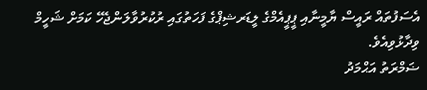އެސަފުތައް ރައީސް ޔާމީނާއި ޕީޕީއެމްގެ ލީޑަރޝިޕްގެ ފަހަތުގައި ރުކުރުވާލަންޖެހޭ ކަމަށް ޝަހީމް ވިދާޅުވިއެވެ.
ޟަމްރަތު އަޙްމަދު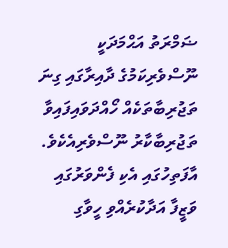ޟަމްރަތު އަޙްމަދަކީ ނޫސްވެރިކަމުގެ ދާއިރާގައި ގިނަ ތަޖުރިބާތަކެއް ހޯއްދަވައިފައިވާ ތަޖުރިބާކާރު ނޫސްވެރިއެކެވެ. އާފަތިހުގައި އެކި ފެންވަރުގައި ވަޒީފާ އަދާކުރެއްވި ހީވާގި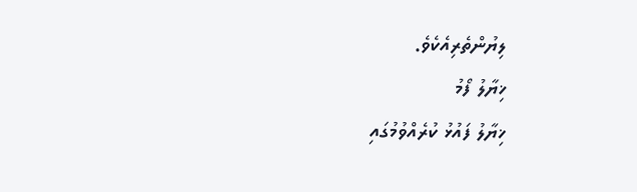ލިޔުންތެރިއެކެވެ.
ޚިޔާލު ފޯމު
ޚިޔާލު ފައުޅު ކުރެއްވުމުގައި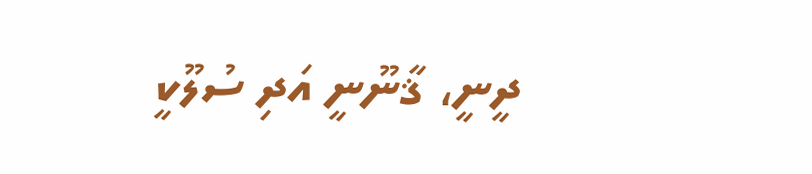ދީނީ، ޤާނޫނީ އަދި ސުލޫކީ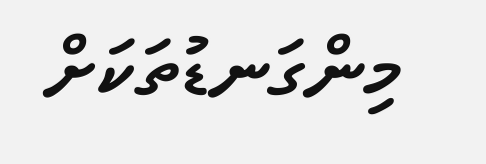މިންގަނޑުތަކަށް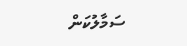ސަމާލުކަން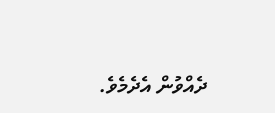ދެއްވުން އެދެމެވެ.